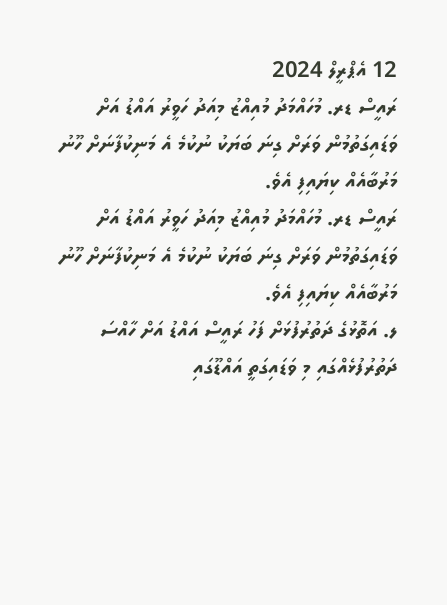12 އެޕްރީލް 2024
ރައީސް ޑރ. މުހައްމަދު މުއިއްޒު މިއަދު ހަވީރު އައްޑު އަށް ވަޑައިގަތުމުން ވަރަށް ގިނަ ބަޔަކު ނުކުމެ އެ މަނިކުފާނަށް ހޫނު މަރުބާއެއް ކިޔައިފި އެވެ.
ރައީސް ޑރ. މުހައްމަދު މުއިއްޒު މިއަދު ހަވީރު އައްޑު އަށް ވަޑައިގަތުމުން ވަރަށް ގިނަ ބަޔަކު ނުކުމެ އެ މަނިކުފާނަށް ހޫނު މަރުބާއެއް ކިޔައިފި އެވެ.
ލ. އަތޮޅުގެ ދަތުރުފުޅަށް ފަހު ރައީސް އައްޑު އަށް ހާއްސަ ދަތުރުފުޅެއްގައި މި ވަޑައިގަތީ އައްޑޫގައި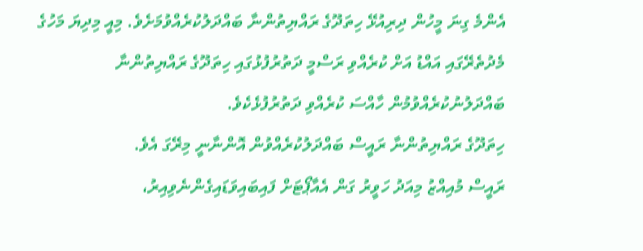އެންމެ ގިނަ މީހުން ދިރިއުޅޭ ހިތަދޫގެ ރައްޔިތުންނާ ބައްދަލުކުރެއްވުމަށެވެ. މިއީ މިދިޔަ މަހުގެ މެދުތެރޭގައި އައްޑު އަށް ކުރެއްވި ރަސްމީ ދަތުރުފުޅުގައި ހިތަދޫގެ ރައްޔިތުންނާ ބައްދަލުނުކުރެއްވުމުން ހާއްސަ ކުރެއްވި ދަތުރުފުޅެކެވެ.
ހިތަދޫގެ ރައްޔިތުންނާ ރައީސް ބައްދަލުކުރެއްވުން އޮންނާނީ މިރޭގަ އެވެ.
ރައީސް މުއިއްޒު މިއަދު ހަވީރު ގަން އެއާޕޯޓަށް ފައިބައިވަޑައިގެންނެވިއިރު،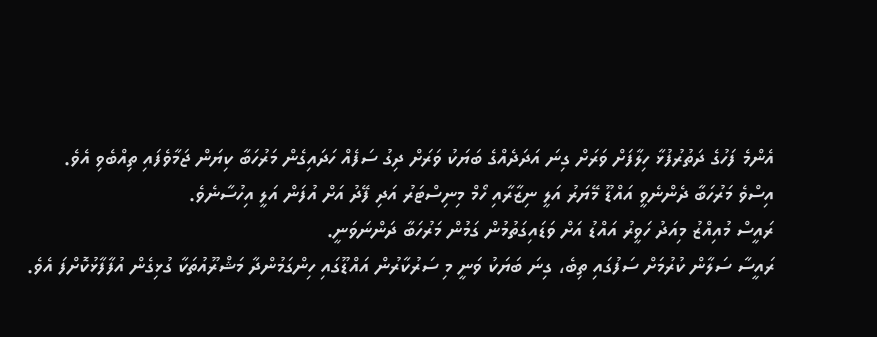އެންމެ ފަހުގެ ދަތުރުފުޅާ ހިލާފަށް ވަރަށް ގިނަ އަދަދެއްގެ ބަޔަކު ވަރަށް ދިގު ސަފެއް ހަދައިގެން މަރުހަބާ ކިޔަން ޖަމާވެފައި ތިއްބެވި އެވެ. އިސްވެ މަރުހަބާ ދެންނެވީ އައްޑޫ މޭޔަރު އަލީ ނިޒާރާއި ހޯމް މިނިސްޓަރު އަދި ފޭދު އަށް އުފަން އަލީ އިހުސާނެވެ.
ރައީސް މުއިއްޒު މިއަދު ހަވީރު އައްޑު އަށް ވަޑައިގަތުމުން ގަމުން މަރުހަބާ ދަންނަވަނީ.
ރައީސާ ސަލާން ކުރުމަށް ސަފުގައި ތިބެ، ގިނަ ބަޔަކު ވަނީ މި ސަރުކާރުން އައްޑޫގައި ހިންގަމުންދާ މަޝްރޫއުތަކާ ގުޅިގެން އުފާފާޅުކޮށްފަ އެވެ.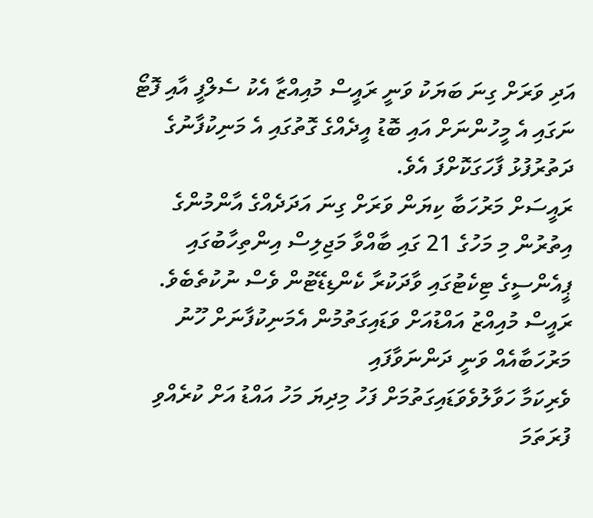އަދި ވަރަށް ގިނަ ބަޔަކު ވަނީ ރައީސް މުއިއްޒާ އެކު ސެލްފީ އާއި ފޮޓޯ ނަގައި އެ މީހުންނަށް އައި ބޮޑު އީދެއްގެ ގޮތުގައި އެ މަނިކުފާނުގެ ދަތުރުފުޅު ފާހަގަކޮށްފަ އެވެ.
ރައީސަށް މަރުހަބާ ކިޔަން ވަރަށް ގިނަ އަދަދެއްގެ އާންމުންގެ އިތުރުން މި މަހުގެ 21 ގައި ބާއްވާ މަޖިލިސް އިންތިހާބުގައި ޕީއެންސީގެ ޓިކެޓުގައި ވާދަކުރާ ކެންޑިޑޭޓުން ވެސް ނުކުތެބެވެ.
ރައީސް މުއިއްޒު އައްޑުއަށް ވަޑައިގަތުމުން އެމަނިކުފާނަށް ހޫނު މަރުހަބާއެއް ވަނީ ދަންނަވާފައި
ވެރިކަމާ ހަވާލުވެވަޑައިގަތުމަށް ފަހު މިދިޔަ މަހު އައްޑު އަށް ކުރެއްވި ފުރަތަމަ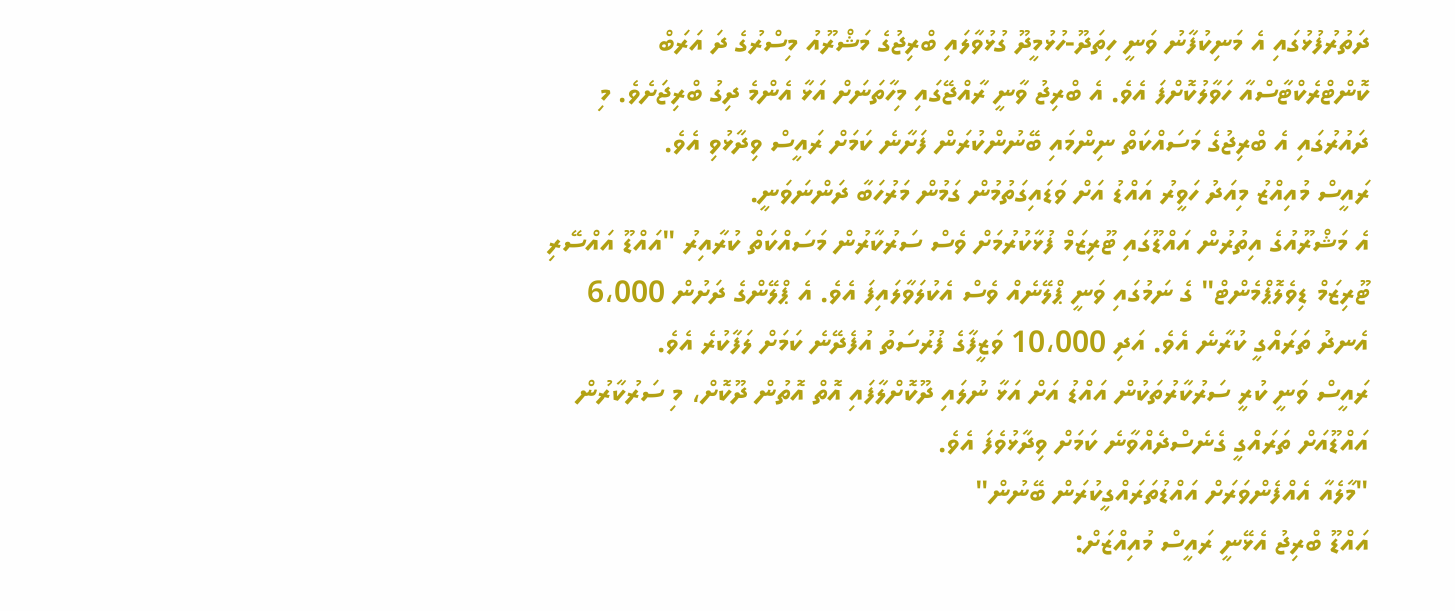ދަތުރުފުޅުގައި އެ މަނިކުފާނު ވަނީ ހިތަދޫ-ހުޅުމީދޫ ގުޅުވާލައި ބްރިޖުގެ މަޝްރޫއު މިސްރުގެ ދަ އަރަބް ކޮންޓްރެކްޓާސްއާ ހަވާލުކޮށްފަ އެވެ. އެ ބްރިޖު ވާނީ ރާއްޖޭގައި މިހާތަނަށް އަޅާ އެންމެ ދިގު ބްރިޖަށެވެ. މި ދައުރުގައި އެ ބްރިޖުގެ މަސައްކަތް ނިންމައި ބޭނުންކުރަން ފަށާނެ ކަމަށް ރައީސް ވިދާޅުވި އެވެ.
ރައީސް މުއިއްޒު މިއަދު ހަވީރު އައްޑު އަށް ވަޑައިގަތުމުން ގަމުން މަރުހަބާ ދަންނަވަނީ.
އެ މަޝްރޫއުގެ އިތުރުން އައްޑޫގައި ޓޫރިޒަމް ފުޅާކުރުމަށް ވެސް ސަރުކާރުން މަސައްކަތް ކުރާއިރު "އައްޑޫ އައްސޭރި ޓޫރިޒަމް ޑިވެލޮޕްމެންޓް" ގެ ނަމުގައި ވަނީ ޕްލޭނެއް ވެސް އެކުލަވާލައިފަ އެވެ. އެ ޕްލޭންގެ ދަށުން 6،000 އެނދު ތަރައްގީ ކުރާނެ އެވެ. އަދި 10،000 ވަޒީފާގެ ފުރުސަތު އުފެދޭނެ ކަމަށް ލަފާކުރެ އެވެ.
ރައީސް ވަނީ ކުރީ ސަރުކާރުތަކުން އައްޑު އަށް އަޅާ ނުލައި ދޫކޮށްލާފައި އޮތް އޮތުން ދޫކޮށް، މި ސަރުކާރުން އައްޑޫއަށް ތަރައްގީ ގެނެސްދެއްވާނެ ކަމަށް ވިދާޅުވެފަ އެވެ.
"މާލެއާ އެއްފެންވަރަށް އައްޑުތަރައްގީކުރަން ބޭނުން"
އައްޑޫ ބްރިޖު އެޅޭނީ ރައީސް މުއިއްޒަށް: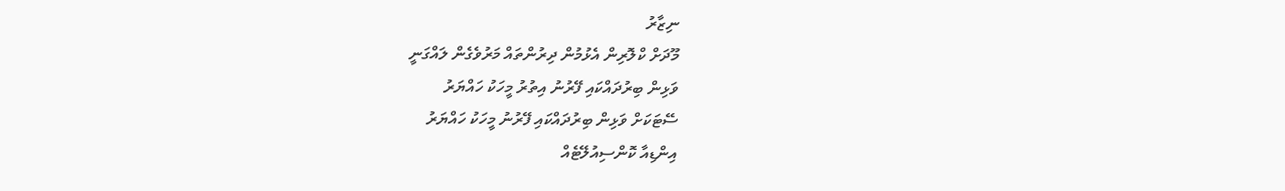ނިޒާރު
މޫދަށް ކްލޮރިން އެޅުމުން ދިރުންތައް މަރުވެގެން ލައްގަނީ
ވަޅިން ބިރުދައްކައި ފޭރުނު އިތުރު މީހަކު ހައްޔަރު
ސޭޓަކަށް ވަޅިން ބިރުދައްކައި ފޭރުނު މީހަކު ހައްޔަރު
އިންޑިއާ ކޮންސިއުލޭޓެއް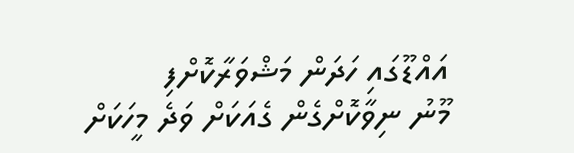އައްޑޫގައި ހަދަން މަޝްވަރާކޮށްފި
މޫނު ނިވާކޮށްގެން ގެއަކަށް ވަދެ މީހަކަށް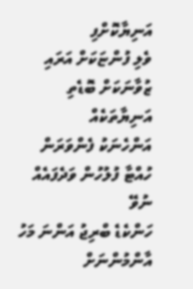އަނިޔާކޮށްފި
ވެލި ފުންޏަކަށް އަރައި ޒުވާނަކަށް ބޮޑެތި އަނިޔާތަކެއް
އަންހެނަކު ފެންވަރަން ހުއްޓާ ފުލުހުން ވަދެފައެއް ނުވޭ
ހަންކެޑެ ބްރިޖު އަންނަ މަހު އާންމުންނަށް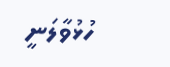ހުޅުވާލަނީ